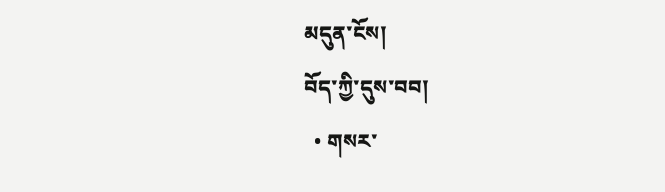མདུན་ངོས།
བོད་ཀྱི་དུས་བབ།
  • གསར་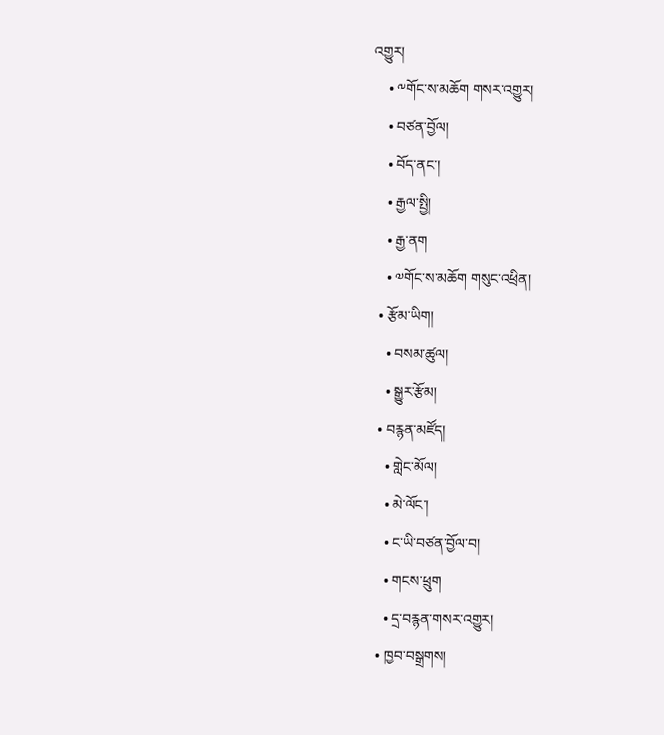འགྱུར།
    • ༸གོང་ས་མཆོག གསར་འགྱུར།
    • བཙན་བྱོལ།
    • བོད་ནང་།
    • རྒྱལ་སྤྱི།
    • རྒྱ་ནག
    • ༧གོང་ས་མཆོག གསུང་འཕྲིན།
  • རྩོམ་ཡིག།
    • བསམ་ཚུལ།
    • སྒྱུར་རྩོམ།
  • བརྙན་མཛོད།
    • གླེང་མོལ།
    • མེ་ལོང་།
    • ང་ཡི་བཙན་བྱོལ་བ།
    • གངས་ཕྲུག
    • དྲ་བརྙན་གསར་འགྱུར།
  • ཁྱབ་བསྒྲགས།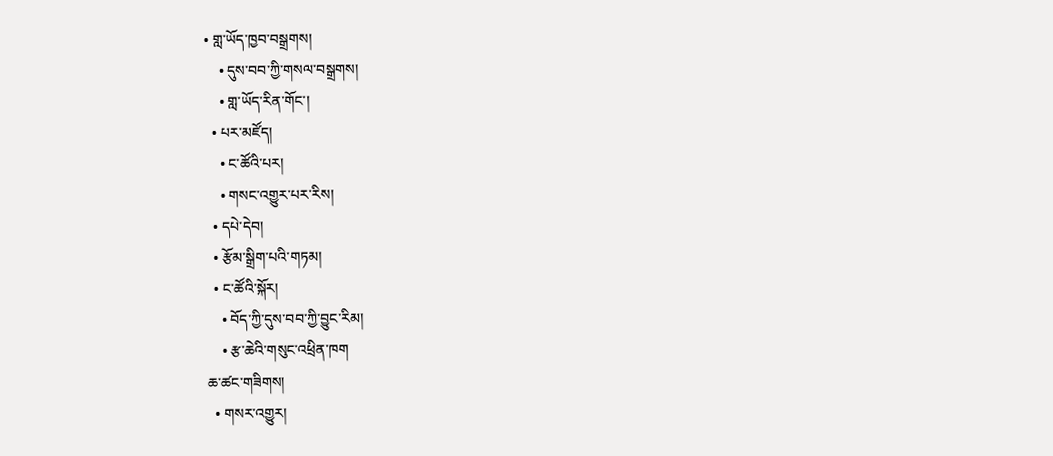• གླ་ཡོད་ཁྱབ་བསྒྲགས།
    • དུས་བབ་ཀྱི་གསལ་བསྒྲགས།
    • གླ་ཡོད་རིན་གོང་།
  • པར་མཛོད།
    • ང་ཚོའི་པར།
    • གསང་འགྱུར་པར་རིས།
  • དཔེ་དེབ།
  • རྩོམ་སྒྲིག་པའི་གཏམ།
  • ང་ཚོའི་སྐོར།
    • བོད་ཀྱི་དུས་བབ་ཀྱི་བྱུང་རིམ།
    • རྩ་ཆེའི་གསུང་འཕྲིན་ཁག
ཆ་ཚང་གཟིགས།
  • གསར་འགྱུར།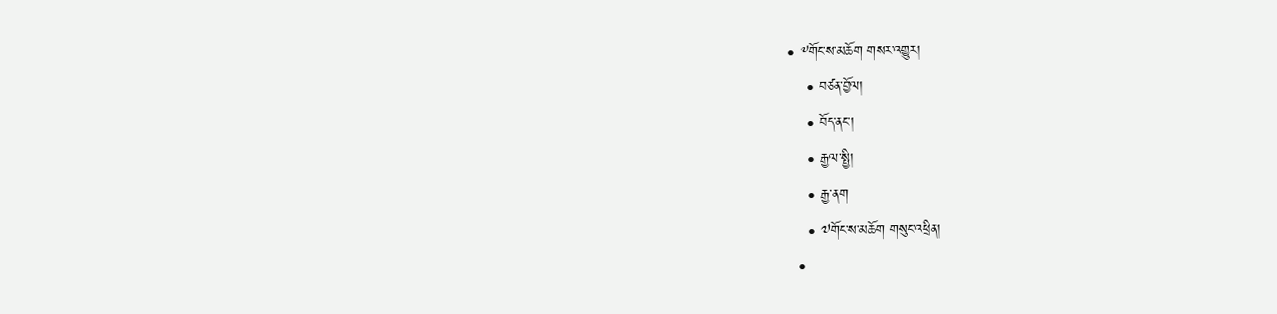• ༸གོང་ས་མཆོག གསར་འགྱུར།
    • བཙན་བྱོལ།
    • བོད་ནང་།
    • རྒྱལ་སྤྱི།
    • རྒྱ་ནག
    • ༧གོང་ས་མཆོག གསུང་འཕྲིན།
  •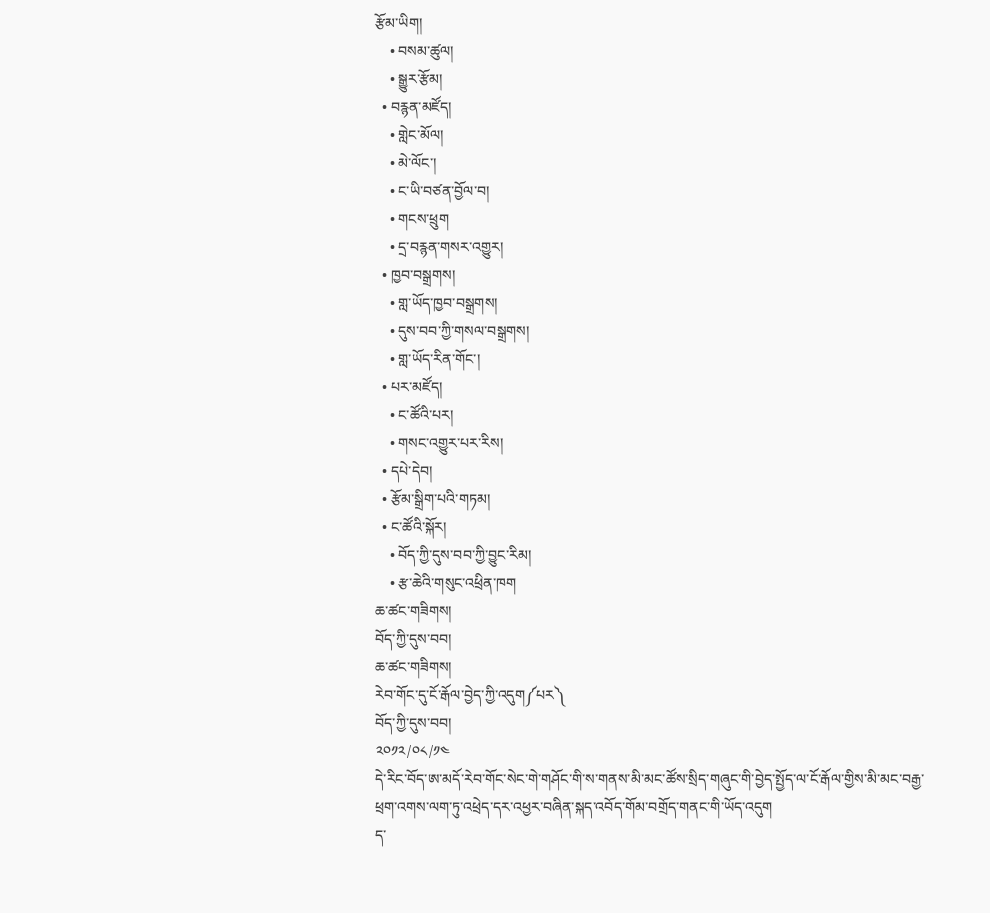རྩོམ་ཡིག།
    • བསམ་ཚུལ།
    • སྒྱུར་རྩོམ།
  • བརྙན་མཛོད།
    • གླེང་མོལ།
    • མེ་ལོང་།
    • ང་ཡི་བཙན་བྱོལ་བ།
    • གངས་ཕྲུག
    • དྲ་བརྙན་གསར་འགྱུར།
  • ཁྱབ་བསྒྲགས།
    • གླ་ཡོད་ཁྱབ་བསྒྲགས།
    • དུས་བབ་ཀྱི་གསལ་བསྒྲགས།
    • གླ་ཡོད་རིན་གོང་།
  • པར་མཛོད།
    • ང་ཚོའི་པར།
    • གསང་འགྱུར་པར་རིས།
  • དཔེ་དེབ།
  • རྩོམ་སྒྲིག་པའི་གཏམ།
  • ང་ཚོའི་སྐོར།
    • བོད་ཀྱི་དུས་བབ་ཀྱི་བྱུང་རིམ།
    • རྩ་ཆེའི་གསུང་འཕྲིན་ཁག
ཆ་ཚང་གཟིགས།
བོད་ཀྱི་དུས་བབ།
ཆ་ཚང་གཟིགས།
རེབ་གོང་དུ་ངོ་རྒོལ་བྱེད་ཀྱི་འདུག༼པར༽
བོད་ཀྱི་དུས་བབ།
༢༠༡༢/༠༨/༡༤
དེ་རིང་བོད་ཨ་མདོ་རེབ་གོང་སེང་གེ་གཤོང་གི་ས་གནས་མི་མང་ཚོས་སྲིད་གཞུང་གི་བྱེད་སྤྱོད་ལ་ངོ་རྒོལ་གྱིས་མི་མང་བརྒྱ་ཕྲག་འགས་ལག་ཏུ་འཕྲེད་དར་འཕྱར་བཞིན་སྐད་འབོད་གོམ་བགྲོད་གནང་གི་ཡོད་འདུག
ད་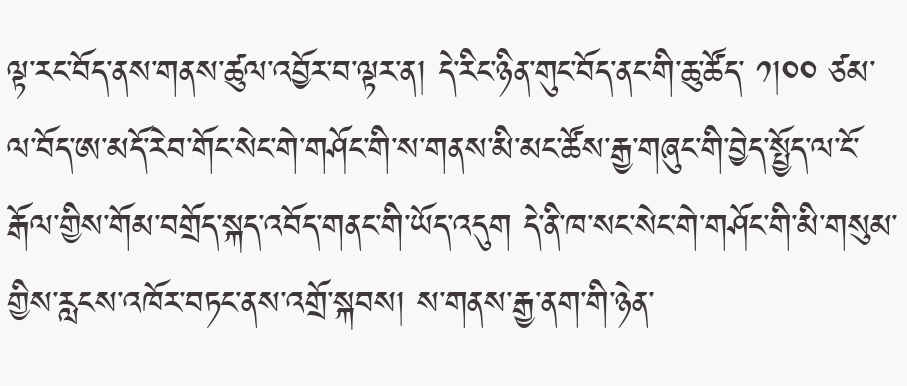ལྟ་རང་བོད་ནས་གནས་ཚུལ་འབྱོར་བ་ལྟར་ན། དེ་རིང་ཉིན་གུང་བོད་ནང་གི་ཆུ་ཚོད་ ༡།༠༠ ཙམ་ལ་བོད་ཨ་མདོ་རེབ་གོང་སེང་གེ་གཤོང་གི་ས་གནས་མི་མང་ཚོས་རྒྱ་གཞུང་གི་བྱེད་སྤྱོད་ལ་ངོ་རྒོལ་གྱིས་གོམ་བགྲོད་སྐད་འབོད་གནང་གི་ཡོད་འདུག དེ་ནི་ཁ་སང་སེང་གེ་གཤོང་གི་མི་གསུམ་གྱིས་རླངས་འཁོར་བཏང་ནས་འགྲོ་སྐབས། ས་གནས་རྒྱ་ནག་གི་ཉེན་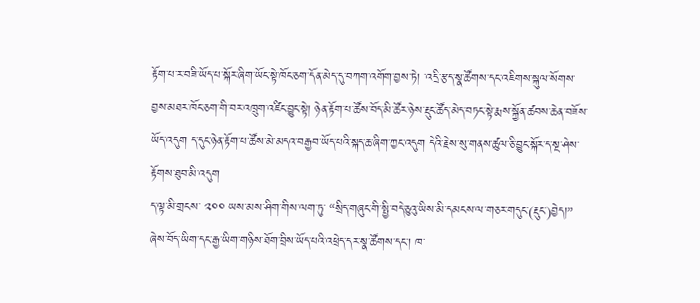རྟོག་པ་ར་བཟི་ཡོད་པ་སྐོར་ཞིག་ཡོང་སྟེ་ཁོང་ཅག་དོན་མེད་དུ་བཀག་འགོག་བྱས་ཏེ། ་འདྲི་རྩད་སྣ་ཚོགས་དང་འཇིགས་སྐུལ་སོགས་བྱས་མཐར་ཁོང་ཅག་གི་བར་འཁྲུག་འཛིང་བྱུང་སྟེ། ཉེན་རྟོག་པ་ཚོས་བོད་མི་ཚོར་ཉེས་རྡུང་ཚོད་མེད་བཏང་སྟེ་རྨས་སྐྱོན་ཚབས་ཆེན་བཟོས་ཡོད་འདུག ད་དུང་ཉེན་རྟོག་པ་ཚོས་མེ་མདའ་བརྒྱབ་ཡོད་པའི་སྐད་ཆ་ཞིག་ཀྱང་འདུག དེའི་རྗེས་སུ་གནས་ཚུལ་ཅི་བྱུང་སྐོར་ད་སྔ་ཤེས་རྟོགས་ཐུབ་མི་འདུག
ད་ལྟ་མི་གྲངས་ ༢༠༠ ཡས་མས་ཤིག་གིས་ལག་ཏུ་ “སྲིད་གཞུང་གི་སྤྱི་བདེ་ཅུའུ་ཡིས་མི་དམངས་ལ་གཅར་གདུང་(རྡུང་)བྱེད།” ཞེས་བོད་ཡིག་དང་རྒྱ་ཡིག་གཉིས་ཐོག་བྲིས་ཡོད་པའི་འཕྲེད་དར་སྣ་ཚོགས་དང་། ཁ་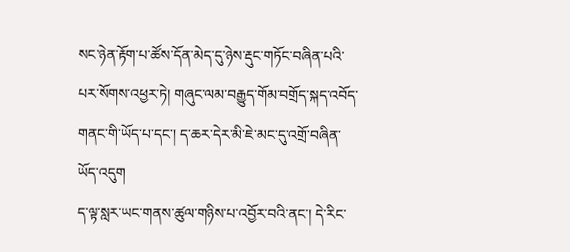སང་ཉེན་རྟོག་པ་ཚོས་དོན་མེད་དུ་ཉེས་རྡུང་གཏོང་བཞིན་པའི་པར་སོགས་འཕྱར་ཏེ། གཞུང་ལམ་བརྒྱུད་གོམ་བགྲོད་སྐད་འབོད་གནང་གི་ཡོད་པ་དང་། ད་ཆར་དེར་མི་ཇེ་མང་དུ་འགྲོ་བཞིན་ཡོད་འདུག
ད་ལྟ་སླར་ཡང་གནས་ཚུལ་གཉིས་པ་འབྱོར་བའི་ནང་། དེ་རིང་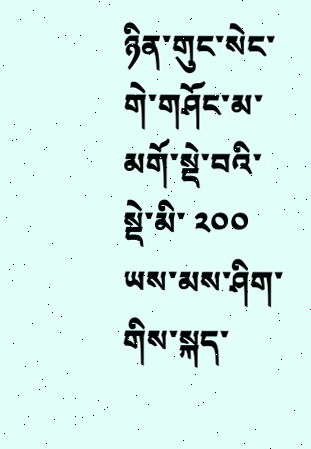ཉིན་གུང་སེང་གེ་གཤོང་མ་མགོ་སྡེ་བའི་སྡེ་མི་ ༢༠༠ ཡས་མས་ཤིག་གིས་སྐད་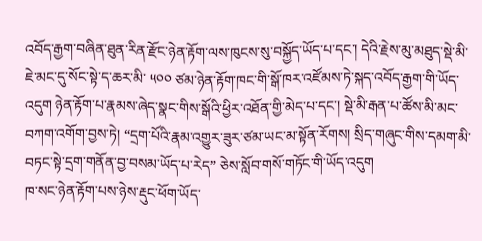འབོད་རྒྱག་བཞིན་ཐུན་རིན་རྫོང་ཉེན་རྟོག་ལས་ཁུངས་སུ་བསྐྱོད་ཡོད་པ་དང་། དེའི་རྗེས་མུ་མཐུད་སྡེ་མི་ཇེ་མང་དུ་སོང་སྟེ་ད་ཆར་མི་ ༥༠༠ ཙམ་ཉེན་རྟོག་ཁང་གི་སྒོ་ཁར་འཛོམས་ཏེ་སྐད་འབོད་རྒྱག་གི་ཡོད་འདུག ཉེན་རྟོག་པ་རྣམས་ཞེད་སྣང་གིས་སྒོའི་ཕྱིར་འཐོན་གྱི་མེད་པ་དང་། སྡེ་མི་རྒན་པ་ཚོས་མི་མང་བཀག་འགོག་བྱས་ཏེ། “དྲག་པོའི་རྣམ་འགྱུར་ཟུར་ཙམ་ཡང་མ་སྟོན་རོགས། སྲིད་གཞུང་གིས་དམག་མི་བཏང་སྟེ་དྲག་གནོན་བྱ་བསམ་ཡོད་པ་རེད” ཅེས་སློབ་གསོ་གཏོང་གི་ཡོད་འདུག
ཁ་སང་ཉེན་རྟོག་པས་ཉེས་རྡུང་ཕོག་ཡོད་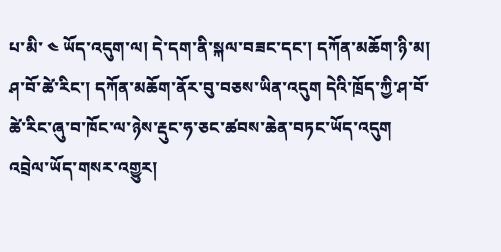པ་མི་ ༤ ཡོད་འདུག་ལ། དེ་དག་ནི་སྐལ་བཟང་དང་། དཀོན་མཆོག་ཉི་མ། ཤ་བོ་ཚེ་རིང་། དཀོན་མཆོག་ནོར་བུ་བཅས་ཡིན་འདུག དེའི་ཁྲོད་ཀྱི་ཤ་བོ་ཚེ་རིང་ཞུ་བ་ཁོང་ལ་ཉེས་རྡུང་ཧ་ཅང་ཚབས་ཆེན་བཏང་ཡོད་འདུག
འབྲེལ་ཡོད་གསར་འགྱུར།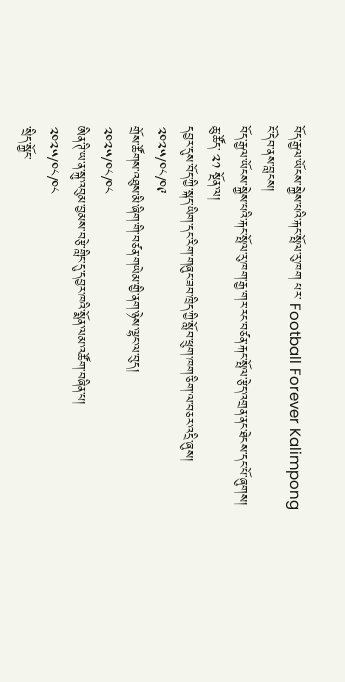བོད་རྒྱལ་ཡོངས་སྐྱེས་པའི་རྐང་སྤོལ་རུ་ཁག པར་ Football Forever Kalimpong  ངོ་དེབ་ནས་བླངས།
བོད་རྒྱལ་ཡོངས་སྐྱེས་པའི་རྐང་སྤོལ་རུ་ཁག་རྒྱ་གར་རང་བཙན་རྐང་སྤོལ་རྩེད་འགྲན་ནང་ཐེངས་དང་པོ་ཞུགས།
ཆུ་ཚོད་ ༢༡ སྔོན་ལ།
དབྱར་དུས་བོད་ཀྱི་སྐད་ཡིག་དང་རིག་གཞུང་ཟབ་ཁྲིད་ཀྱི་སློབ་ཕྲུག་ཁག་ཅིག་ལ་བཅར་འདྲི་ཞུས།
༢༠༢༥/༠༨/༠༩
གྲོས་ཚོགས་འཐུས་མི་ཞིག་གི་བཙན་གཡེམ་གྱི་ནག་ཉེས་ལྷང་ལ་བུད།
༢༠༢༥/༠༨/༠༨
ཨིན་ཊི་ཡ་ན་སྐུ་འབུམ་བྱམས་བརྩེ་གླིང་དུ་དབྱར་ཁའི་སྨོན་ལམ་འཚོག་བཞིན་པ།
༢༠༢༥/༠༨/༠༨
་སྲིད་སྐྱོང་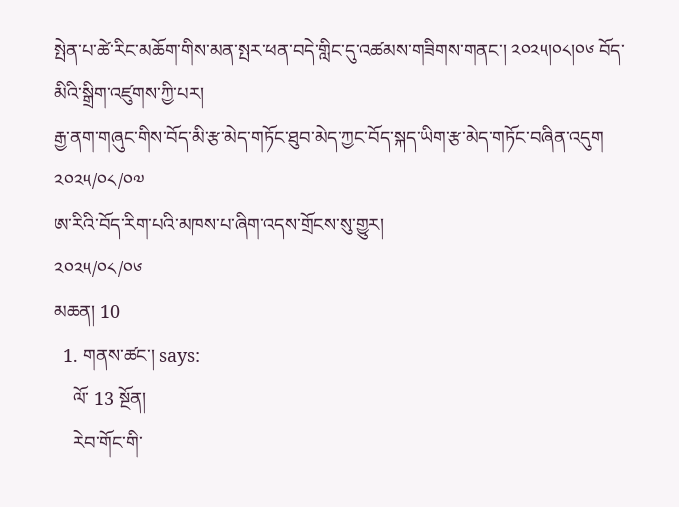སྤེན་པ་ཚེ་རིང་མཆོག་གིས་མན་སྤར་ཕན་བདེ་གླིང་དུ་འཚམས་གཟིགས་གནང་། ༢༠༢༥།༠༨།༠༦ བོད་མིའི་སྒྲིག་འཛུགས་ཀྱི་པར།
རྒྱ་ནག་གཞུང་གིས་བོད་མི་རྩ་མེད་གཏོང་ཐུབ་མེད་ཀྱང་བོད་སྐད་ཡིག་རྩ་མེད་གཏོང་བཞིན་འདུག
༢༠༢༥/༠༨/༠༧
ཨ་རིའི་བོད་རིག་པའི་མཁས་པ་ཞིག་འདས་གྲོངས་སུ་གྱུར།
༢༠༢༥/༠༨/༠༦
མཆན། 10
  1. གནས་ཚང་། says:
    ལོ་ 13 སྔོན།
    རེབ་གོང་གི་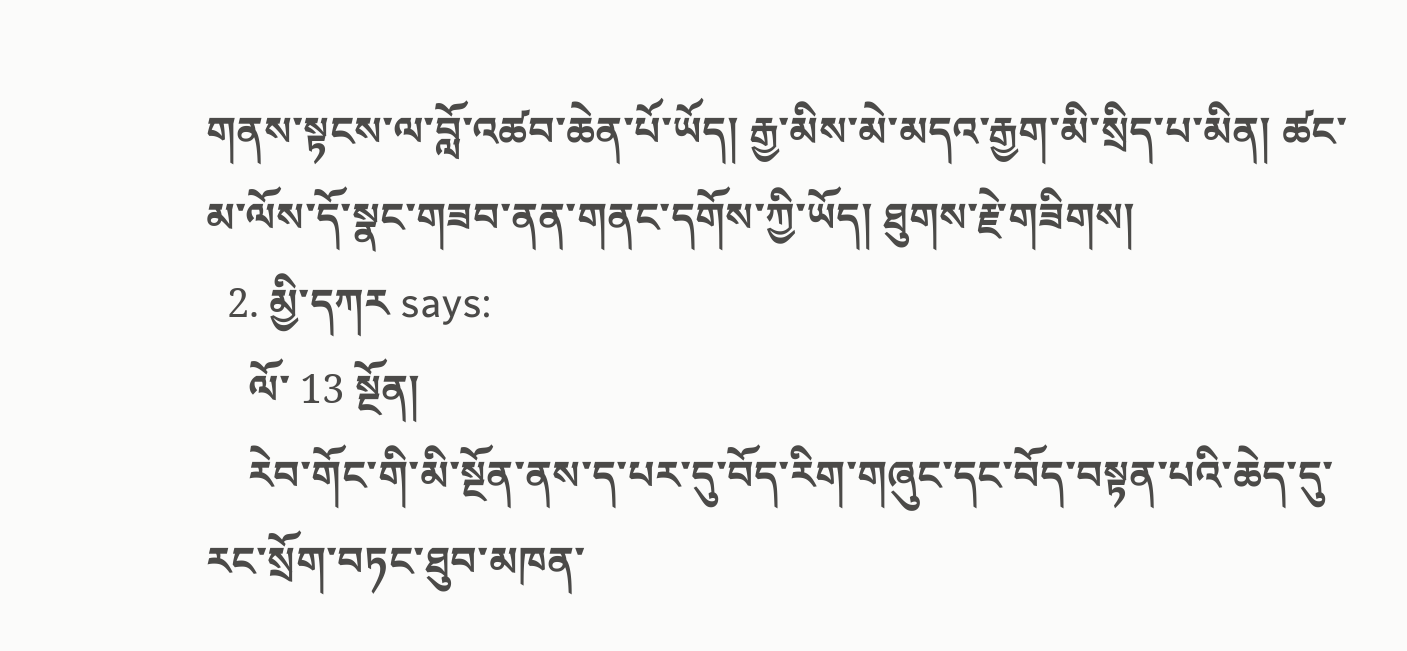གནས་སྟངས་ལ་བློ་འཚབ་ཆེན་པོ་ཡོད། རྒྱ་མིས་མེ་མདའ་རྒྱག་མི་སྲིད་པ་མིན། ཚང་མ་ལོས་དོ་སྣང་གཟབ་ནན་གནང་དགོས་ཀྱི་ཡོད། ཐུགས་རྗེ་གཟིགས།
  2. མྱི་དཀར says:
    ལོ་ 13 སྔོན།
    རེབ་གོང་གི་མི་སྔོན་ནས་ད་པར་དུ་བོད་རིག་གཞུང་དང་བོད་བསྟན་པའི་ཆེད་དུ་རང་སྲོག་བཏང་ཐུབ་མཁན་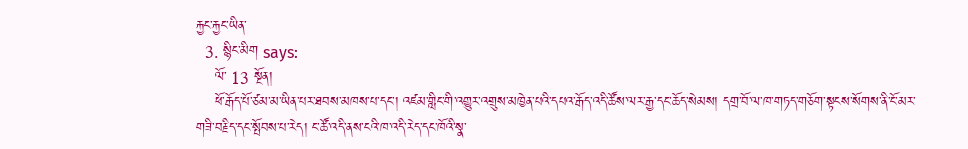རྐྱང་རྐྱང་ཡིན་
  3. སྙིང་མིག says:
    ལོ་ 13 སྔོན།
    ཕོ་རྒོད་པོ་ཙམ་མ་ཡིན་པར་ཐབས་མཁས་པ་དང་། འཛམ་གླིང་གི་འགྱུར་འགྲུས་མཁྱེན་པའི་དཔའ་རྒོད་འདི་ཚོས་ལར་རྒྱ་དང་ཆོད་སེམས། དགྲ་བོ་ལ་ཁ་གཏད་གཅོག་སྟངས་སོགས་ནི་ངོ་མར་གཟི་བརྗིད་དང་སྤོབས་པ་རེད། ང་ཚོ་འདི་ནས་ངའི་ཁ་འདི་རེད་དང་ཁོའི་སྣ་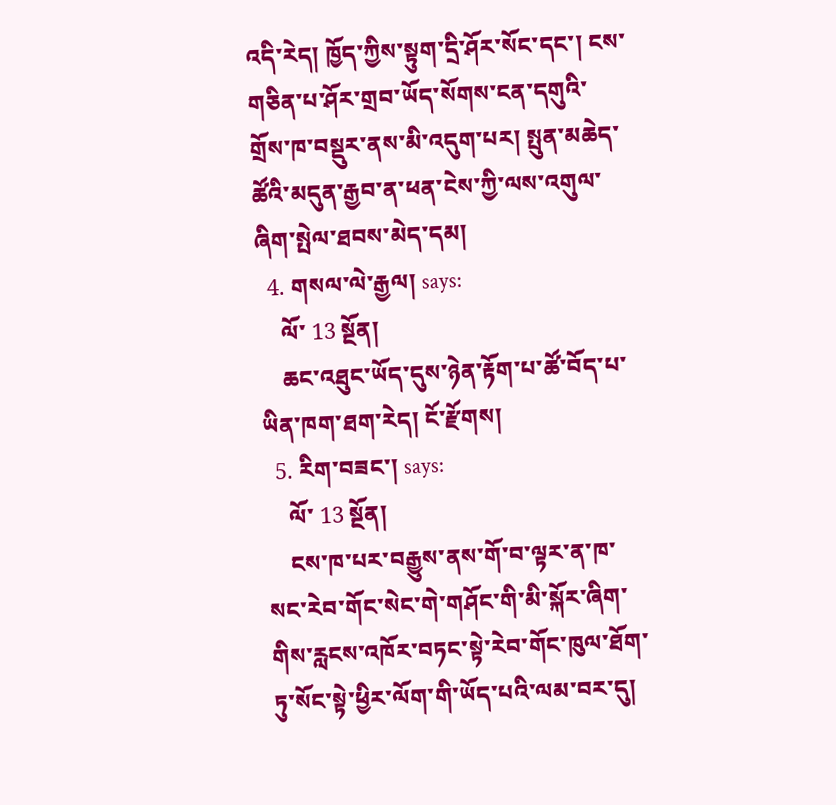འདི་རེད། ཁྱོད་ཀྱིས་སྟུག་དྲི་ཤོར་སོང་དང་། ངས་གཅིན་པ་ཤོར་གྲབ་ཡོད་སོགས་ངན་དགུའི་གྲོས་ཁ་བསྡུར་ནས་མི་འདུག་པར། སྤུན་མཆེད་ཚོའི་མདུན་རྒྱབ་ན་ཕན་ངེས་ཀྱི་ལས་འགུལ་ཞིག་སྤེལ་ཐབས་མེད་དམ།
  4. གསལ་ལེ་རྒྱལ། says:
    ལོ་ 13 སྔོན།
    ཆང་འཐུང་ཡོད་དུས་ཉེན་རྟོག་པ་ཚོ་བོད་པ་ཡིན་ཁག་ཐག་རེད། ངོ་རྫོགས།
  5. རིག་བཟང་། says:
    ལོ་ 13 སྔོན།
    ངས་ཁ་པར་བརྒྱུས་ནས་གོ་བ་ལྟར་ན་ཁ་སང་རེབ་གོང་སེང་གེ་གཤོང་གི་མི་སྐོར་ཞིག་གིས་རླངས་འཁོར་བཏང་སྟེ་རེབ་གོང་ཁུལ་ཐོག་ཏུ་སོང་སྟེ་ཕྱིར་ལོག་གི་ཡོད་པའི་ལམ་བར་དུ།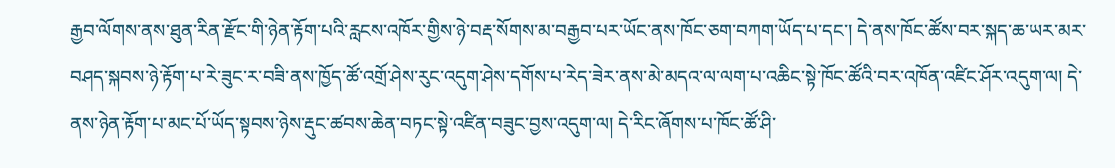རྒྱབ་ལོགས་ནས་ཐུན་རིན་རྫོང་གི་ཉེན་རྟོག་པའི་རླངས་འཁོར་གྱིས་ཉེ་བརྡ་སོགས་མ་བརྒྱབ་པར་ཡོང་ནས་ཁོང་ཅག་བཀག་ཡོད་པ་དང་། དེ་ནས་ཁོང་ཚོས་བར་སྐད་ཆ་ཡར་མར་བཤད་སྐབས་ཉེ་རྟོག་པ་རེ་ཟུང་ར་བཟི་ནས་ཁྱོད་ཚོ་འགྲོ་ཤེས་རུང་འདུག་ཤེས་དགོས་པ་རེད་ཟེར་ནས་མེ་མདའ་ལ་ལག་པ་འཆིང་སྟེ་ཁོང་ཚོའི་བར་འཁོན་འཛིང་ཤོར་འདུག་ལ། དེ་ནས་ཉེན་རྟོག་པ་མང་པོ་ཡོད་སྟབས་ཉེས་རྡུང་ཚབས་ཆེན་བཏང་སྟེ་འཛིན་བཟུང་བྱས་འདུག་ལ། དེ་རིང་ཞོགས་པ་ཁོང་ཚོ་ཤི་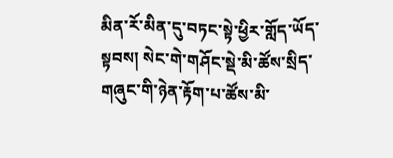མིན་རོ་མིན་དུ་བཏང་སྟེ་ཕྱིར་གློད་ཡོད་སྟབས། སེང་གེ་གཤོང་སྡེ་མི་ཚོས་སྲིད་གཞུང་གི་ཉེན་རྟོག་པ་ཚོས་མི་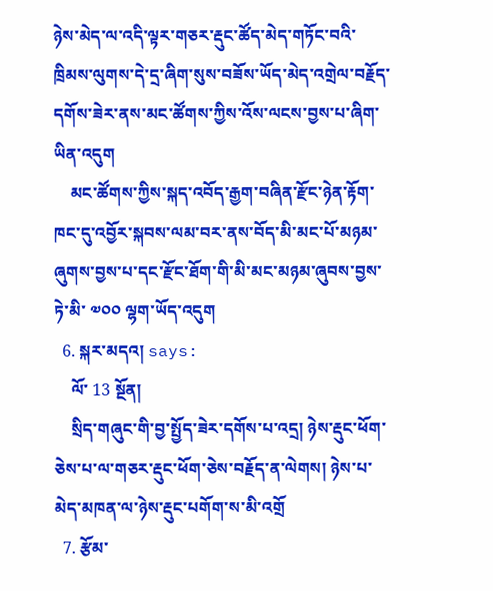ཉེས་མེད་ལ་འདི་ལྟར་གཅར་རྡུང་ཚོད་མེད་གཏོང་བའི་ཁྲིམས་ལུགས་དེ་དྲ་ཞིག་སུས་བཟོས་ཡོད་མེད་འགྲེལ་བརྗོད་དགོས་ཟེར་ནས་མང་ཚོགས་ཀྱིས་འོས་ལངས་བྱས་པ་ཞིག་ཡིན་འདུག
    མང་ཚོགས་ཀྱིས་སྐད་འབོད་རྒྱག་བཞིན་རྫོང་ཉེན་རྟོག་ཁང་དུ་འབྱོར་སྐབས་ལམ་བར་ནས་བོད་མི་མང་པོ་མཉམ་ཞུགས་བྱས་པ་དང་རྫོང་ཐོག་གི་མི་མང་མཉམ་ཞུབས་བྱས་ཏེ་མི་ ༧༠༠ ལྷག་ཡོད་འདུག
  6. སྐར་མདའ། says:
    ལོ་ 13 སྔོན།
    སྲིད་གཞུང་གི་བྱ་སྤྱོད་ཟེར་དགོས་པ་འདྲ། ཉེས་རྡུང་ཕོག་ཅེས་པ་ལ་གཅར་རྡུང་ཕོག་ཅེས་བརྗོད་ན་ལེགས། ཉེས་པ་མེད་མཁན་ལ་ཉེས་རྡུང་པགོག་ས་མི་འགྲོ
  7. རྩོམ་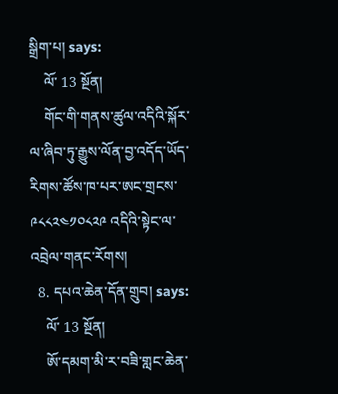སྒྲིག་པ། says:
    ལོ་ 13 སྔོན།
    གོང་གི་གནས་ཚུལ་འདིའི་སྐོར་ལ་ཞིབ་ཏུ་རྒྱུས་ལོན་བྱ་འདོད་ཡོད་རིགས་ཚོས་ཁ་པར་ཨང་གྲངས་ ༩༨༨༢༤༡༠༨༢༩ འདིའི་སྟེང་ལ་འབྲེལ་གནང་རོགས།
  8. དཔའ་ཆེན་དོན་གྲུབ། says:
    ལོ་ 13 སྔོན།
    ཨོ་དམག་མི་ར་བཟི་གླང་ཆེན་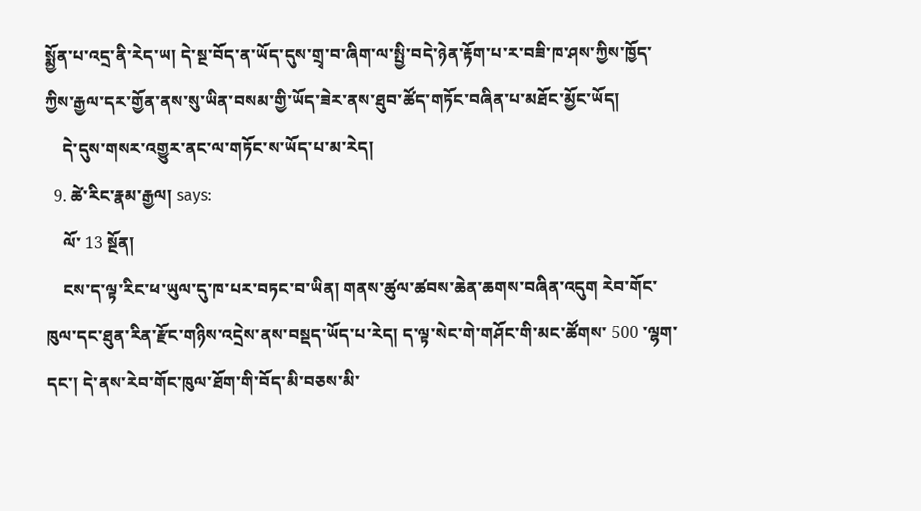སྨྱོན་པ་འདྲ་ནི་རེད་ཡ། དེ་སྔ་བོད་ན་ཡོད་དུས་གྲྭ་བ་ཞིག་ལ་སྤྱི་བདེ་ཉེན་རྟོག་པ་ར་བཟི་ཁ་ཤས་ཀྱིས་ཁྱོད་ཀྱིས་རྒྱལ་དར་གྱོན་ནས་སུ་ཡིན་བསམ་གྱི་ཡོད་ཟེར་ནས་ཐུབ་ཚོད་གཏོང་བཞིན་པ་མཐོང་མྱོང་ཡོད།
    དེ་དུས་གསར་འགྱུར་ནང་ལ་གཏོང་ས་ཡོད་པ་མ་རེད།
  9. ཚེ་རིང་རྣམ་རྒྱལ། says:
    ལོ་ 13 སྔོན།
    ངས་ད་ལྟ་རིང་ཕ་ཡུལ་དུ་ཁ་པར་བཏང་བ་ཡིན། གནས་ཚུལ་ཚབས་ཆེན་ཆགས་བཞིན་འདུག རེབ་གོང་ཁུལ་དང་ཐུན་རིན་རྫོང་གཉིས་འདྲེས་ནས་བསྡད་ཡོད་པ་རེད། ད་ལྟ་སེང་གེ་གཤོང་གི་མང་ཚོགས་ 500 ་ལྷག་དང་། དེ་ནས་རེབ་གོང་ཁུལ་ཐོག་གི་བོད་མི་བཅས་མི་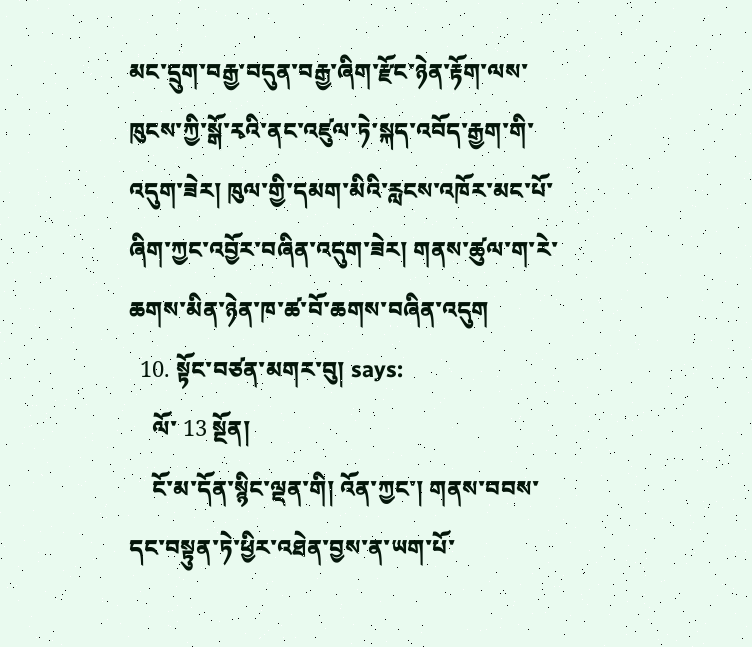མང་དྲུག་བརྒྱ་བདུན་བརྒྱ་ཞིག་རྫོང་ཉེན་རྟོག་ལས་ཁུངས་ཀྱི་སྒོ་རྭའི་ནང་འཛུལ་ཏེ་སྐད་འབོད་རྒྱག་གི་འདུག་ཟེར། ཁུལ་གྱི་དམག་མིའི་རླངས་འཁོར་མང་པོ་ཞིག་ཀྱང་འབྱོར་བཞིན་འདུག་ཟེར། གནས་ཚུལ་ག་རེ་ཆགས་མིན་ཉེན་ཁ་ཚ་བོ་ཆགས་བཞིན་འདུག
  10. སྟོང་བཙན་མགར་བུ། says:
    ལོ་ 13 སྔོན།
    ངོ་མ་དོན་སྙིང་ལྡན་གི། འོན་ཀྱང་། གནས་བབས་དང་བསྟུན་ཏེ་ཕྱིར་འཐེན་བྱས་ན་ཡག་པོ་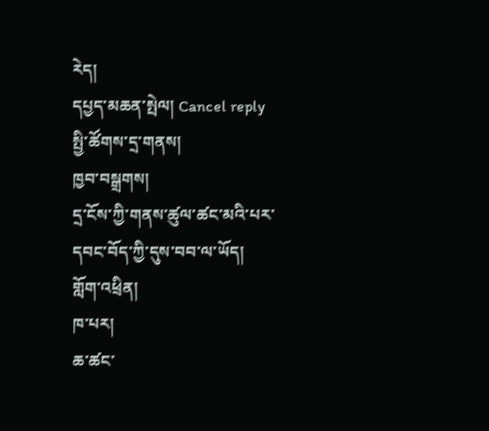རེད།
དཔྱད་མཆན་སྤེལ། Cancel reply
སྤྱི་ཚོགས་དྲ་གནས།
ཁྱབ་བསྒྲགས།
དྲ་ངོས་ཀྱི་གནས་ཚུལ་ཚང་མའི་པར་དབང་བོད་ཀྱི་དུས་བབ་ལ་ཡོད།
གློག་འཕྲིན།
ཁ་པར།
ཆ་ཚང་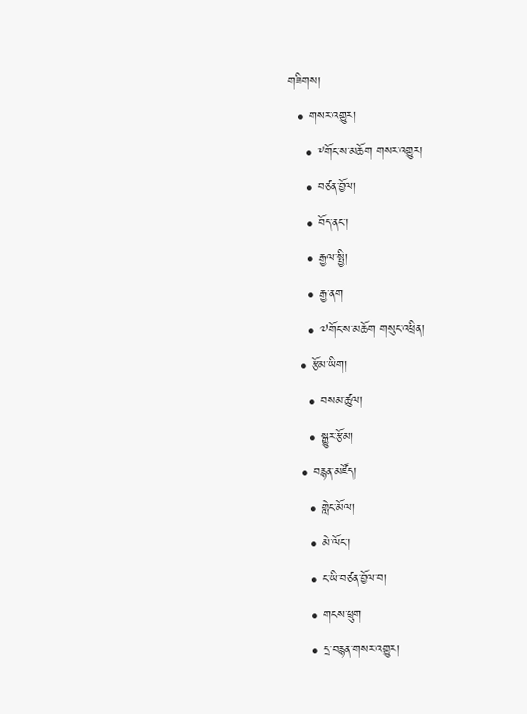གཟིགས།
  • གསར་འགྱུར།
    • ༸གོང་ས་མཆོག གསར་འགྱུར།
    • བཙན་བྱོལ།
    • བོད་ནང་།
    • རྒྱལ་སྤྱི།
    • རྒྱ་ནག
    • ༧གོང་ས་མཆོག གསུང་འཕྲིན།
  • རྩོམ་ཡིག།
    • བསམ་ཚུལ།
    • སྒྱུར་རྩོམ།
  • བརྙན་མཛོད།
    • གླེང་མོལ།
    • མེ་ལོང་།
    • ང་ཡི་བཙན་བྱོལ་བ།
    • གངས་ཕྲུག
    • དྲ་བརྙན་གསར་འགྱུར།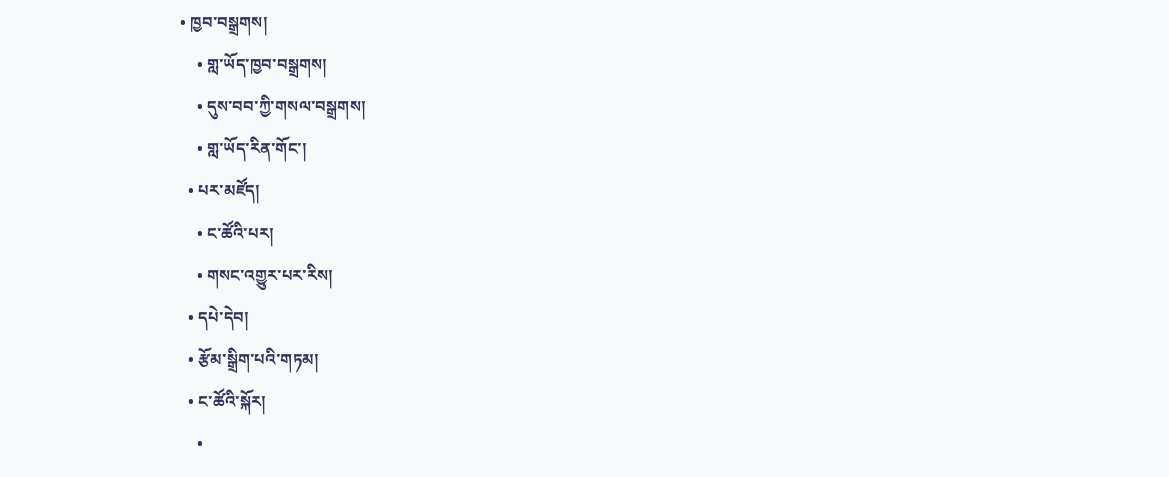• ཁྱབ་བསྒྲགས།
    • གླ་ཡོད་ཁྱབ་བསྒྲགས།
    • དུས་བབ་ཀྱི་གསལ་བསྒྲགས།
    • གླ་ཡོད་རིན་གོང་།
  • པར་མཛོད།
    • ང་ཚོའི་པར།
    • གསང་འགྱུར་པར་རིས།
  • དཔེ་དེབ།
  • རྩོམ་སྒྲིག་པའི་གཏམ།
  • ང་ཚོའི་སྐོར།
    •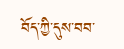བོད་ཀྱི་དུས་བབ་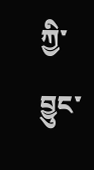ཀྱི་བྱུང་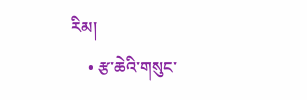རིམ།
    • རྩ་ཆེའི་གསུང་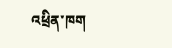འཕྲིན་ཁག